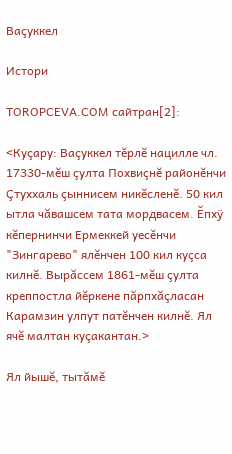Ваçуккел

Истори

TOROPCEVA.COM сайтран[2]:

<Куçару: Ваçуккел тĕрлĕ нацилле чл. 17330-мĕш çулта Похвиçнĕ районĕнчи Çтуххаль çыннисем никĕсленĕ. 50 кил ытла чăвашсем тата мордвасем. Ĕпхÿ кĕпернинчи Ермеккей уесĕнчи "Зингарево" ялĕнчен 100 кил куçса килнĕ. Вырăссем 1861-мĕш çулта креппостла йĕркене пăрпхăçласан Карамзин улпут патĕнчен килнĕ. Ял ячĕ малтан куçакантан.>

Ял йышĕ, тытăмĕ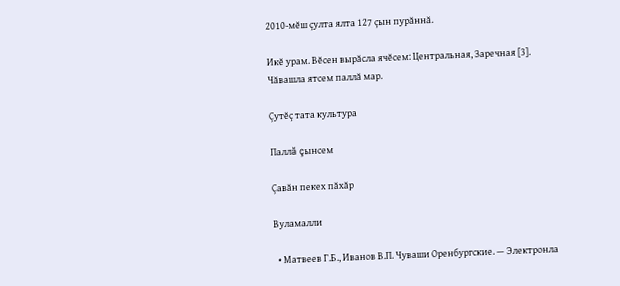2010-мĕш çулта ялта 127 çын пурăннă.

Икĕ урам. Вĕсен вырăсла ячĕсем: Центральная, Заречная [3]. Чăвашла ятсем паллă мар.

Çутĕç тата культура

Паллă çынсем

Çавăн пекех пăхăр

Вуламалли

  • Матвеев Г.Б., Иванов В.П. Чуваши Оренбургские. — Электронла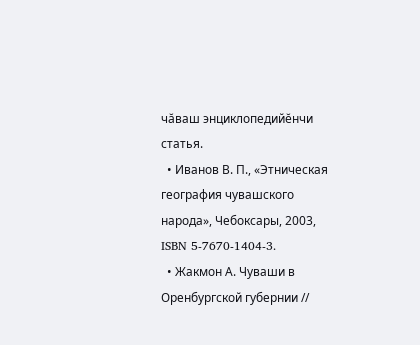чăваш энциклопедийĕнчи статья.
  • Иванов В. П., «Этническая география чувашского народа», Чебоксары, 2003, ISBN 5-7670-1404-3.
  • Жакмон А. Чуваши в Оренбургской губернии //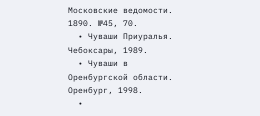Московские ведомости. 1890. №45, 70.
  • Чуваши Приуралья. Чебоксары, 1989.
  • Чуваши в Оренбургской области. Оренбург, 1998.
  •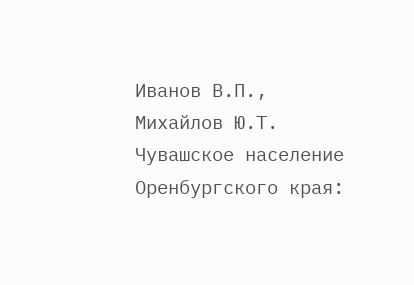Иванов В.П., Михайлов Ю.Т. Чувашское население Оренбургского края: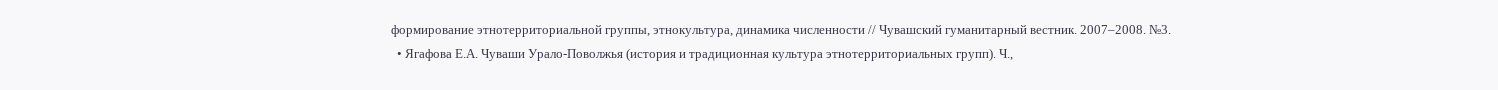формирование этнотерриториальной группы, этнокультура, динамика численности // Чувашский гуманитарный вестник. 2007–2008. №3.
  • Ягафова Е.А. Чуваши Урало-Поволжья (история и традиционная культура этнотерриториальных групп). Ч.,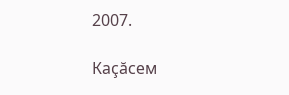2007.

Каçăсем